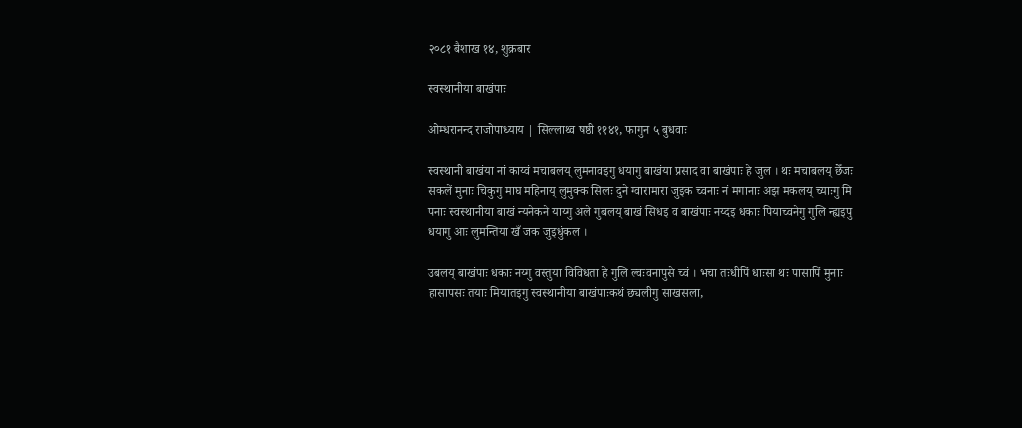२०८१ बैशाख १४, शुक्रबार

स्वस्थानीया बाखंपाः

ओम्धरानन्द राजोपाध्याय | सिल्लाथ्व षष्ठी ११४१, फागुन ५ बुधवाः

स्वस्थानी बाखंया नां काय्वं मचाबलय् लुमनावइगु धयागु बाखंया प्रसाद वा बाखंपाः हे जुल । थः मचाबलय् छेँजः सकलें मुनाः चिकुगु माघ महिनाय् लुमुक्क सिलः दुने ग्वारामारा जुइक च्वनाः नं मगानाः अझ मकलय् च्याःगु मि पनाः स्वस्थानीया बाखं न्यनेकने याय्गु अले गुबलय् बाखं सिधइ व बाखंपाः नय्दइ धकाः पियाच्वनेगु गुलि न्ह्यइपु धयागु आः लुमन्तिया खँ जक जुइधुंकल ।

उबलय् बाखंपाः धकाः नय्गु वस्तुया विविधता हे गुलि ल्वःवनापुसे च्वं । भचा तःधीपिं धाःसा थः पासापिं मुनाः हासापसः तयाः मियातइगु स्वस्थानीया बाखंपाःकथं छ्यलीगु साखसला,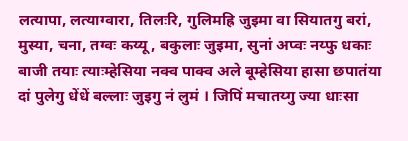लत्यापा, लत्याग्वारा, तिलःरि, गुलिमह्रि जुइमा वा सियातगु बरां, मुस्या, चना, तग्वः कय्यू, बकुलाः जुइमा, सुनां अप्वः नय्फु धकाः बाजी तयाः त्याःम्हेसिया नक्व पाक्व अले बूम्हेसिया हासा छपातंया दां पुलेगु धेंधें बल्लाः जुइगु नं लुमं । जिपिं मचातय्गु ज्या धाःसा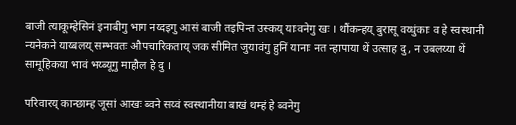बाजी त्याकूम्हेसिनं इनाबीगु भाग नय्दइगु आसं बाजी तइपिन्त उस्कय् याःवनेगु खः । थौंकन्हय् बुरासू वय्धुंकाः व हे स्वस्थानी न्यनेकने याय्बलय् सम्भवतः औपचारिकताय् जक सीमित जुयावंगु हुनिं यानाः नत न्हापाया थें उत्साह दु, न उबलय्या थें सामूहिकया भावं भय्ब्यूगु माहौल हे दु ।

परिवारय् कान्छाम्ह जूसां आखः ब्वने सय्वं स्वस्थानीया बाखं थम्हं हे ब्वनेगु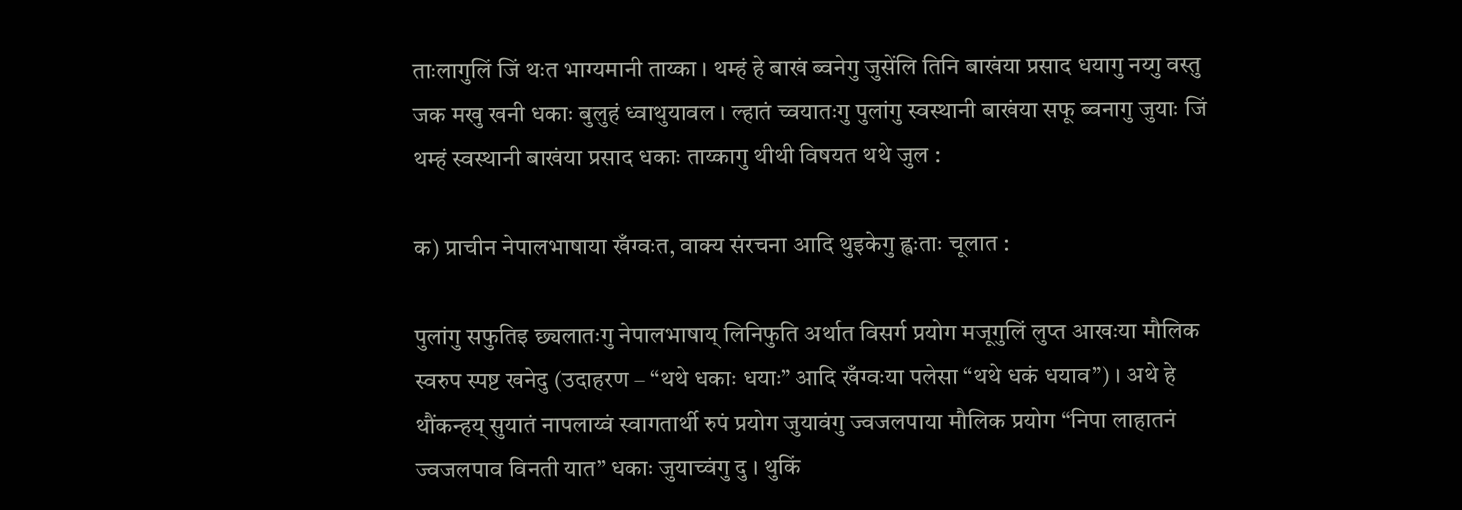ताःलागुलिं जिं थःत भाग्यमानी ताय्का । थम्हं हे बाखं ब्वनेगु जुसेंलि तिनि बाखंया प्रसाद धयागु नय्गु वस्तु जक मखु खनी धकाः बुलुहं ध्वाथुयावल । ल्हातं च्वयातःगु पुलांगु स्वस्थानी बाखंया सफू ब्वनागु जुयाः जिं थम्हं स्वस्थानी बाखंया प्रसाद धकाः ताय्कागु थीथी विषयत थथे जुल :

क) प्राचीन नेपालभाषाया खँग्वःत, वाक्य संरचना आदि थुइकेगु ह्वःताः चूलात :

पुलांगु सफुतिइ छ्यलातःगु नेपालभाषाय् लिनिफुति अर्थात विसर्ग प्रयोग मजूगुलिं लुप्त आखःया मौलिक स्वरुप स्पष्ट खनेदु (उदाहरण – “थथे धकाः धयाः” आदि खँग्वःया पलेसा “थथे धकं धयाव”) । अथे हे थौंकन्हय् सुयातं नापलाय्वं स्वागतार्थी रुपं प्रयोग जुयावंगु ज्वजलपाया मौलिक प्रयोग “निपा लाहातनं ज्वजलपाव विनती यात” धकाः जुयाच्वंगु दु । थुकिं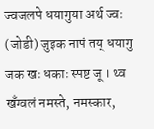ज्वजलपे धयागुया अर्थ ज्वः (जोडी) जुइक नापं तय् धयागु जक खः धकाः स्पष्ट जू । थ्व खँग्वलं नमस्ते, नमस्कार,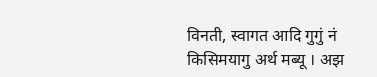विनती, स्वागत आदि गुगुं नं किसिमयागु अर्थ मब्यू । अझ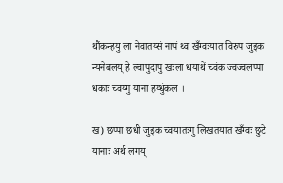थौंकन्हयु ला नेवातय्सं नापं थ्व खँग्वःयात विरुप जुइक न्यनेबलय् हे ल्वापुदापु खःला धयाथें च्वंक ज्वज्वलप्पा धकाः च्वय्गु याना हय्धुंकल ।

ख) छप्पा छधी जुइक च्वयातःगु लिखतयात खँग्वः छुटे यानाः अर्थ लगय्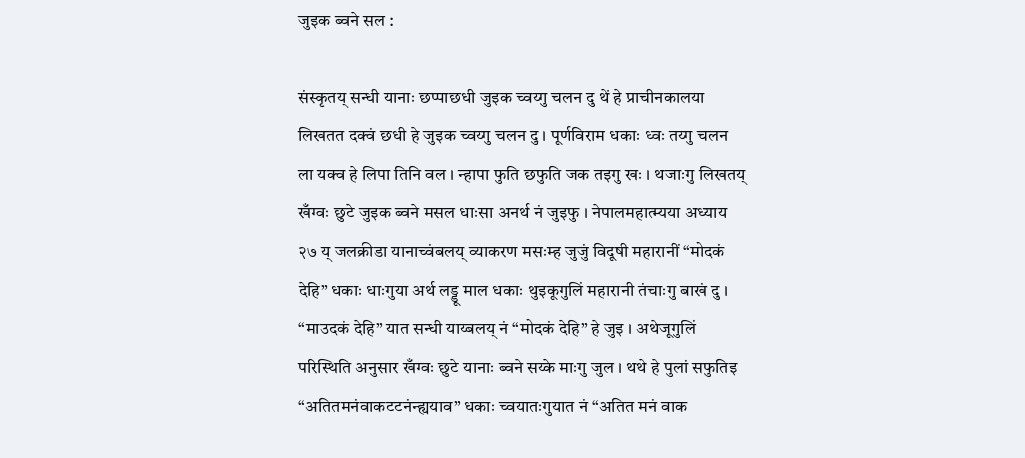जुइक ब्वने सल :

संस्कृतय् सन्धी यानाः छप्पाछधी जुइक च्वय्गु चलन दु थें हे प्राचीनकालया लिखतत दक्वं छधी हे जुइक च्वय्गु चलन दु । पूर्णविराम धकाः ध्वः तय्गु चलन ला यक्व हे लिपा तिनि वल । न्हापा फुति छफुति जक तइगु खः । थजाःगु लिखतय् खँग्वः छुटे जुइक ब्वने मसल धाःसा अनर्थ नं जुइफु । नेपालमहात्म्यया अध्याय २७ य् जलक्रीडा यानाच्वंबलय् व्याकरण मसःम्ह जुजुं विदूषी महारानीं “मोदकं देहि” धकाः धाःगुया अर्थ लड्डू माल धकाः थुइकूगुलिं महारानी तंचाःगु बाखं दु । “माउदकं देहि” यात सन्धी याय्बलय् नं “मोदकं देहि” हे जुइ । अथेजूगुलिं परिस्थिति अनुसार खँग्वः छुटे यानाः ब्वने सय्के माःगु जुल । थथे हे पुलां सफुतिइ “अतितमनंवाकटटनंन्ह्ययाव” धकाः च्वयातःगुयात नं “अतित मनं वाक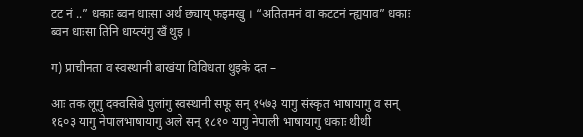टट नं ..” धकाः ब्वन धाःसा अर्थ छ्याय् फइमखु । “अतितमनं वा कटटनं न्ह्ययाव” धकाः ब्वन धाःसा तिनि धाय्त्यंगु खँ थुइ ।

ग) प्राचीनता व स्वस्थानी बाखंया विविधता थुइके दत –

आः तक लूगु दक्वसिबे पुलांगु स्वस्थानी सफू सन् १५७३ यागु संस्कृत भाषायागु व सन् १६०३ यागु नेपालभाषायागु अले सन् १८१० यागु नेपाली भाषायागु धकाः थीथी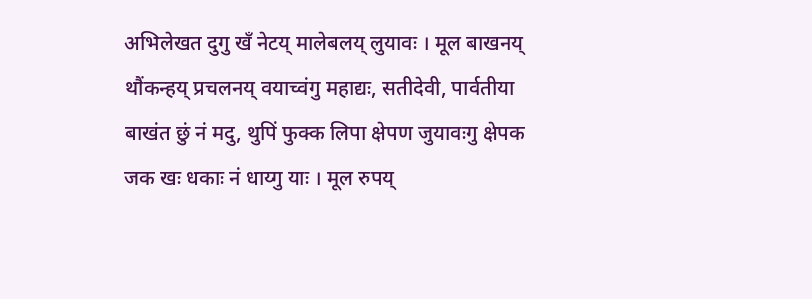अभिलेखत दुगु खँ नेटय् मालेबलय् लुयावः । मूल बाखनय् थौंकन्हय् प्रचलनय् वयाच्वंगु महाद्यः, सतीदेवी, पार्वतीया बाखंत छुं नं मदु, थुपिं फुक्क लिपा क्षेपण जुयावःगु क्षेपक जक खः धकाः नं धाय्गु याः । मूल रुपय्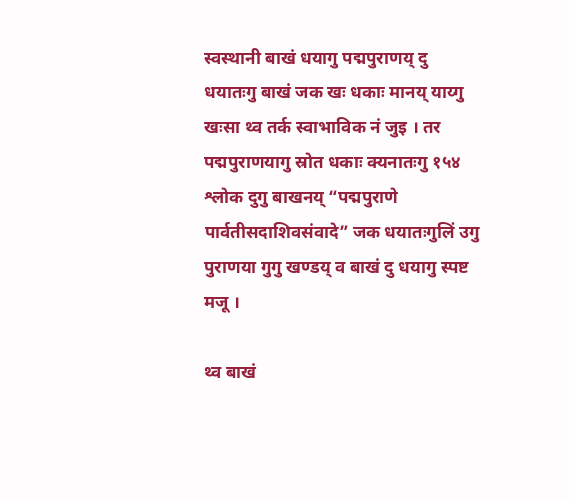स्वस्थानी बाखं धयागु पद्मपुराणय् दु धयातःगु बाखं जक खः धकाः मानय् याय्गु खःसा थ्व तर्क स्वाभाविक नं जुइ । तर पद्मपुराणयागु स्रोत धकाः क्यनातःगु १५४ श्लोक दुगु बाखनय् “पद्मपुराणे पार्वतीसदाशिवसंवादे” जक धयातःगुलिं उगु पुराणया गुगु खण्डय् व बाखं दु धयागु स्पष्ट मजू ।

थ्व बाखं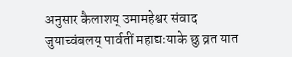अनुसार कैलाशय् उमामहेश्वर संवाद जुयाच्वंबलय् पार्वतीं महाद्यःयाके छु व्रत यात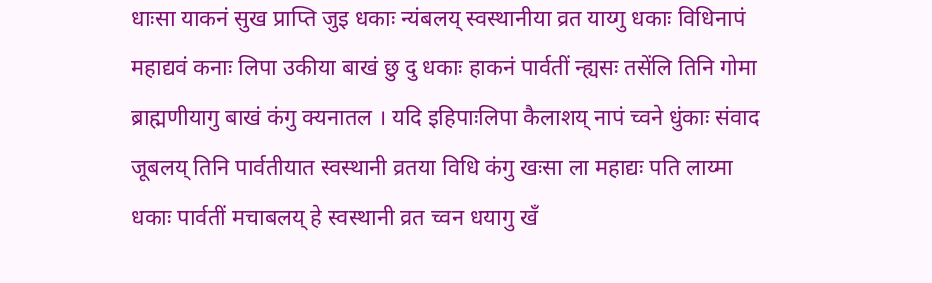धाःसा याकनं सुख प्राप्ति जुइ धकाः न्यंबलय् स्वस्थानीया व्रत याय्गु धकाः विधिनापं महाद्यवं कनाः लिपा उकीया बाखं छु दु धकाः हाकनं पार्वतीं न्ह्यसः तसेंलि तिनि गोमा ब्राह्मणीयागु बाखं कंगु क्यनातल । यदि इहिपाःलिपा कैलाशय् नापं च्वने धुंकाः संवाद जूबलय् तिनि पार्वतीयात स्वस्थानी व्रतया विधि कंगु खःसा ला महाद्यः पति लाय्मा धकाः पार्वतीं मचाबलय् हे स्वस्थानी व्रत च्वन धयागु खँ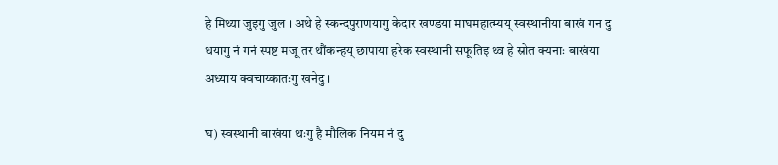हे मिथ्या जुइगु जुल । अथे हे स्कन्दपुराणयागु केदार खण्डया माघमहात्म्यय् स्वस्थानीया बाखं गन दु धयागु नं गनं स्पष्ट मजू तर थौंकन्हय् छापाया हरेक स्वस्थानी सफूतिइ थ्व हे स्रोत क्यनाः बाखंया अध्याय क्वचाय्कातःगु खनेदु ।

घ) स्वस्थानी बाखंया थःगु है मौलिक नियम नं दु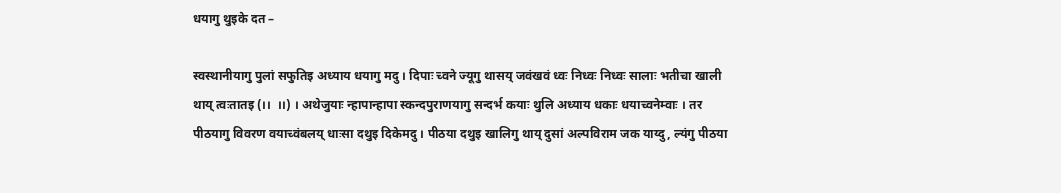धयागु थुइके दत –

स्वस्थानीयागु पुलां सफुतिइ अध्याय धयागु मदु । दिपाः च्वने ज्यूगु थासय् जवंखवं ध्वः निध्वः निध्वः सालाः भतीचा खाली थाय् त्वःतातइ (।।  ।।) । अथेजुयाः न्हापान्हापा स्कन्दपुराणयागु सन्दर्भ कयाः थुलि अध्याय धकाः धयाच्वनेम्वाः । तर पीठयागु विवरण वयाच्वंबलय् धाःसा दथुइ दिकेमदु । पीठया दथुइ खालिगु थाय् दुसां अल्पविराम जक याय्दु, ल्यंगु पीठया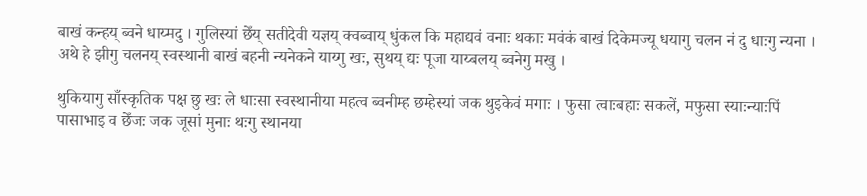बाखं कन्हय् ब्वने धाय्मदु । गुलिस्यां छेँय् सतीदेवी यज्ञय् क्वब्वाय् धुंकल कि महाद्यवं वनाः थकाः मवंकं बाखं दिकेमज्यू धयागु चलन नं दु धाःगु न्यना ।
अथे हे झीगु चलनय् स्वस्थानी बाखं बहनी न्यनेकने याय्गु खः, सुथय् द्यः पूजा याय्बलय् ब्वनेगु मखु ।

थुकियागु साँस्कृतिक पक्ष छु खः ले धाःसा स्वस्थानीया महत्व ब्वनीम्ह छम्हेस्यां जक थुइकेवं मगाः । फुसा त्वाःबहाः सकलें, मफुसा स्याःन्याःपिं पासाभाइ व छेँजः जक जूसां मुनाः थःगु स्थानया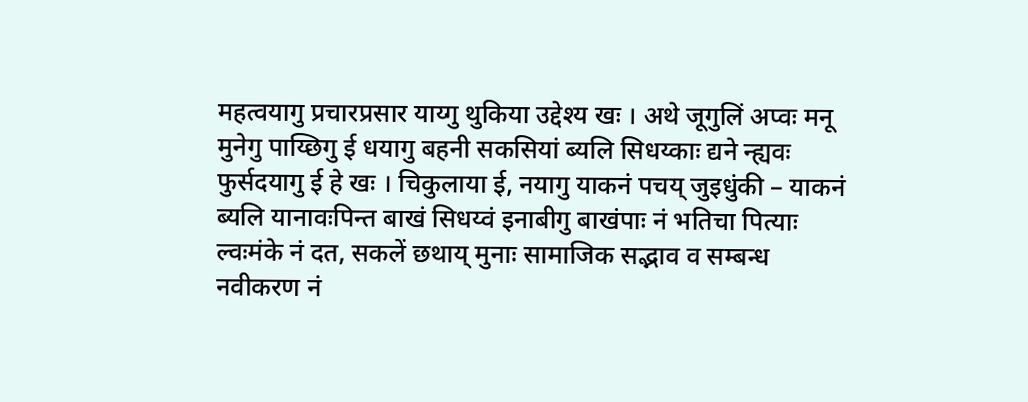महत्वयागु प्रचारप्रसार याय्गु थुकिया उद्देश्य खः । अथे जूगुलिं अप्वः मनू मुनेगु पाय्छिगु ई धयागु बहनी सकसियां ब्यलि सिधय्काः द्यने न्ह्यवः फुर्सदयागु ई हे खः । चिकुलाया ई, नयागु याकनं पचय् जुइधुंकी – याकनं ब्यलि यानावःपिन्त बाखं सिधय्वं इनाबीगु बाखंपाः नं भतिचा पित्याः ल्वःमंके नं दत, सकलें छथाय् मुनाः सामाजिक सद्भाव व सम्बन्ध नवीकरण नं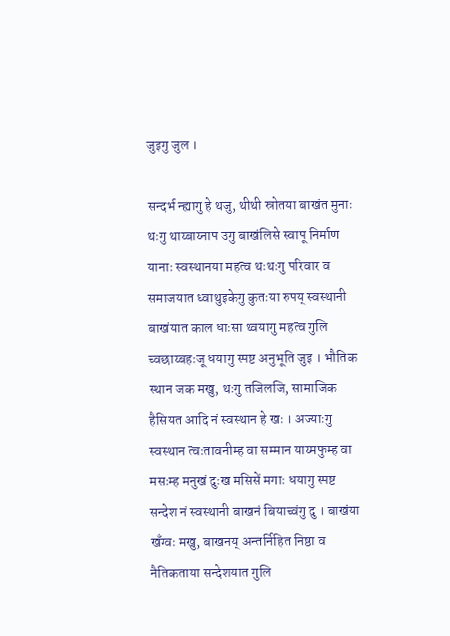जुइगु जुल ।

सन्दर्भ न्ह्यागु हे थजु, थीथी स्रोतया बाखंत मुनाः थःगु थाय्बाय्नाप उगु बाखंलिसे स्वापू निर्माण यानाः स्वस्थानया महत्व थःथःगु परिवार व समाजयात ध्वाथुइकेगु कुतःया रुपय् स्वस्थानी बाखंयात काल धाःसा थ्वयागु महत्व गुलि च्वछाय्बहःजू धयागु स्पष्ट अनुभूति जुइ । भौतिक स्थान जक मखु, थःगु तजिलजि, सामाजिक हैसियत आदि नं स्वस्थान हे खः । अज्याःगु स्वस्थान त्वःतावनीम्ह वा सम्मान याय्मफुम्ह वा मसःम्ह मनुखं दुःख मसिसें मगाः धयागु स्पष्ट सन्देश नं स्वस्थानी बाखनं बियाच्वंगु दु । बाखंया खँग्वः मखु, बाखनय् अन्तर्निहित निष्ठा व नैतिकताया सन्देशयात गुलि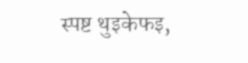स्पष्ट थुइकेफइ,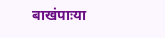बाखंपाःया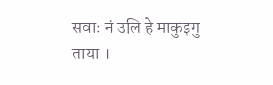सवाः नं उलि हे माकुइगु ताया ।